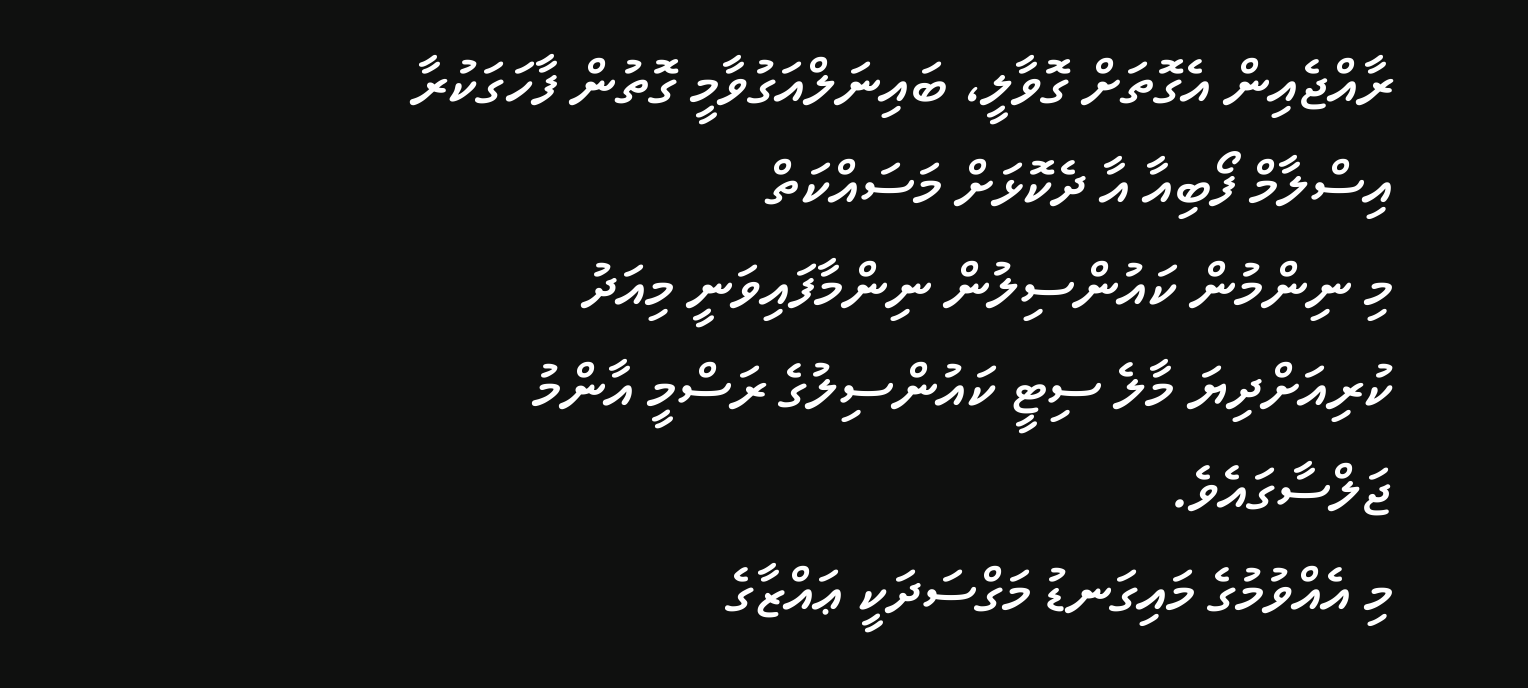ރާއްޖެއިން އެގޮތަށް ގޮވާލީ، ބައިނަލްއަގުވާމީ ގޮތުން ފާހަގަކުރާ އިސްލާމް ފޯބިއާ އާ ދެކޮޅަށް މަސައްކަތް
މި ނިންމުން ކައުންސިލުން ނިންމާފައިވަނީ މިއަދު ކުރިއަށްދިޔަ މާލެ ސިޓީ ކައުންސިލުގެ ރަސްމީ އާންމު ޖަލްސާގައެވެ.
މި އެއްވުމުގެ މައިގަނޑު މަގްސަދަކީ ޢައްޒާގެ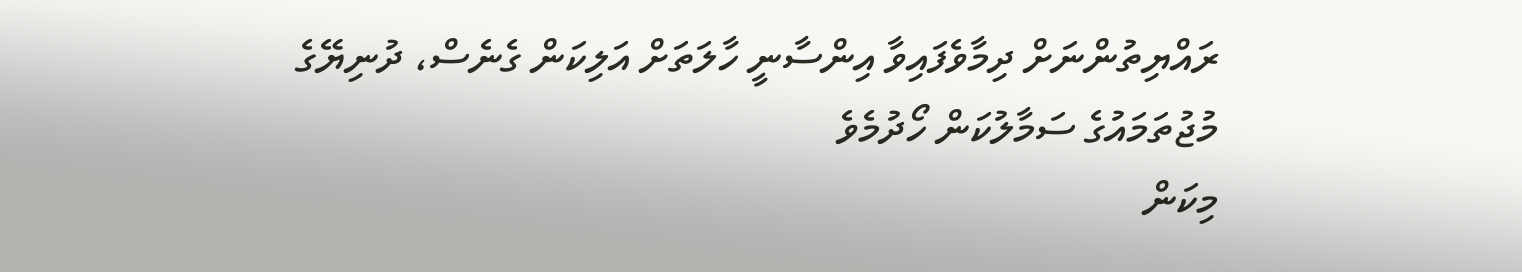ރައްޔިތުންނަށް ދިމާވެފައިވާ އިންސާނީ ހާލަތަށް އަލިކަން ގެނެސް، ދުނިޔޭގެ މުޖުތަމައުގެ ސަމާލުކަން ހޯދުމެވެ
މިކަން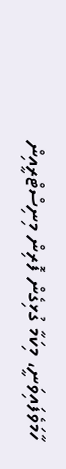ހާމަވެފައިވަނީ، މިކަމާ ގުޅިގެން ފޮރިން މިނިސްޓްރީއިން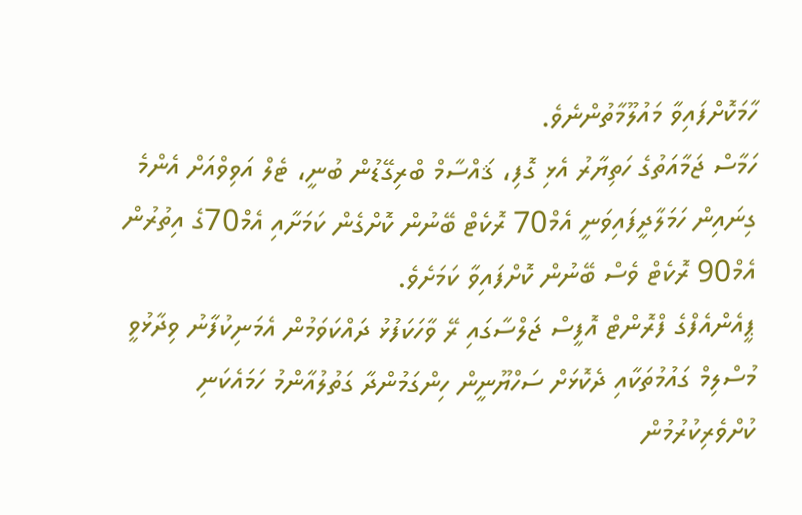ހާމަކޮށްފައިވާ މައުލޫމާތުންނެވެ.
ހަމާސް ޖަމާއަތުގެ ހަތިޔާރު އެޅި ގޮފި، ޤައްސާމް ބްރިގޭޑުން ބުނީ، ޓެލް އަވިވްއަށް އެންމެ ގިނައިން ހަމަލާދީފައިވަނީ އެމް70 ރޮކެޓް ބޭނުން ކޮށްގެން ކަމަށާއި އެމް70ގެ އިތުރުން އެމް90 ރޮކެޓް ވެސް ބޭނުން ކޮށްފައިވާ ކަމަށެވެ.
ޕީއެންއެފްގެ ފްރޮންޓް އޮފީސް ޖަލްސާގައި ރޭ ވާހަކަފުޅު ދައްކަވަމުން އެމަނިކުފާނު ވިދާޅުވީ މުސްލިމް ގައުމުތަކާއި ދެކޮޅަށް ސަހްޔޫނީން ހިންގަމުންދާ ގަތުލުއާންމު ހަމައެކަނި ކުށްވެރިކުރުމުން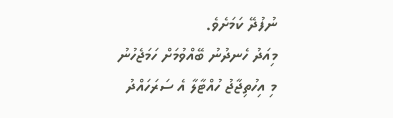ނުފުދޭ ކަމަށެވެ.
މިއަދު ހެނދުނު ބޭއްވުމަށް ހަމަޖެހުނު މި އިހުތިޖާޖު ހުއްޓާލާ އެ ސަރަހައްދު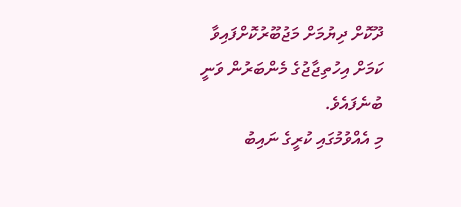ދޫކޮށް ދިޔުމަށް މަޖުބޫރުކޮށްފައިވާ ކަމަށް އިހުތިޖާޖުގެ މެންބަރުން ވަނީ ބުނެފައެވެ.
މި އެއްވުމުގައި ކުރީގެ ނައިބު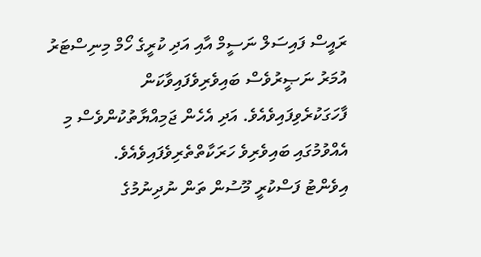ރައީސް ފައިސަލް ނަސީމް އާއި އަދި ކުރީގެ ހޯމް މިނިސްޓަރު އުމަރު ނަޞީރުވެސް ބައިވެރިވެފައިވާކަން ފާހަގަކުރެވިފައިވެއެވެ. އަދި އެހެން ޖަމިއްޔާތުކުންވެސް މި އެއްވުމުގައި ބައިވެރިވެ ހަރަކާތްތެރިވެފައިވެއެވެ.
އިވެންޓު ފަސްކުރީ މޫސުން ތަން ނުދިނުމުގެ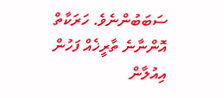ސަބަބުންނެވެ. ހަރަކާތް އޮންނާނެ ތާރީޚެއް ފަހުން އިއުލާން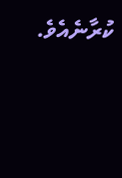ކުރާނެއެވެ.